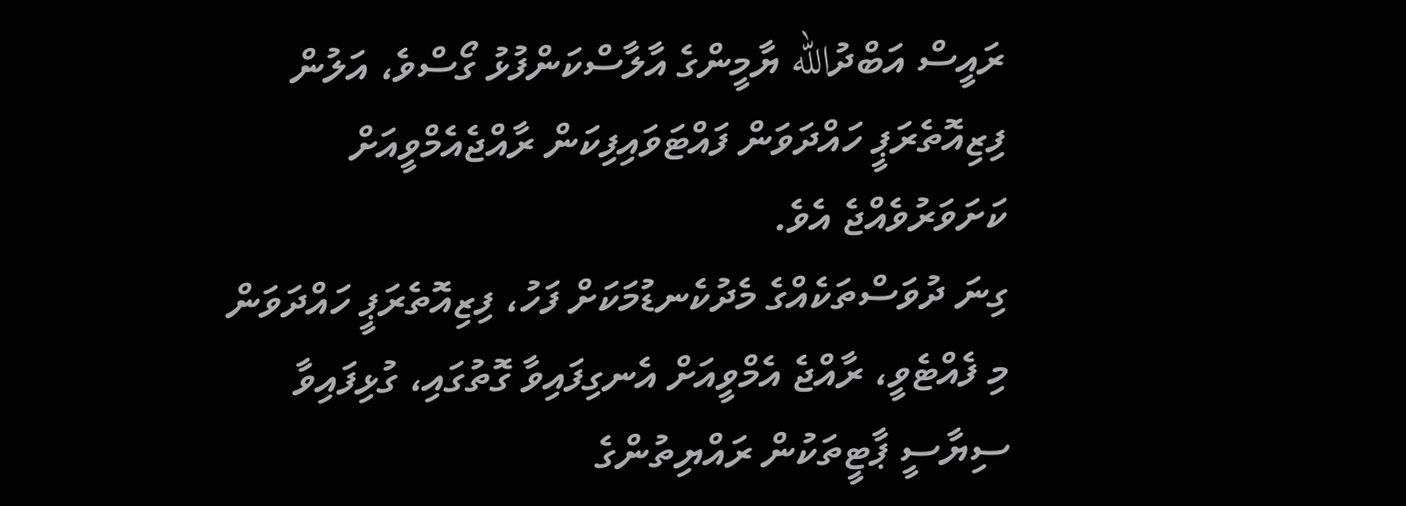ރައީސް އަބްދުالله ޔާމީންގެ އާލާސްކަންފުޅު ގޯސްވެ، އަލުން ފިޒިއޮތެރަޕީ ހައްދަވަން ފައްޓަވައިފިކަން ރާއްޖެއެމްވީއަށް ކަށަވަރުވެއްޖެ އެވެ.
ގިނަ ދުވަސްތަކެއްގެ މެދުކެނޑުމަކަށް ފަހު، ފިޒިއޮތެރަޕީ ހައްދަވަން މި ފެއްޓެވީ، ރާއްޖެ އެމްވީއަށް އެނގިފައިވާ ގޮތުގައި، ގުޅިފައިވާ ސިޔާސީ ޕާޓީތަކުން ރައްޔިތުންގެ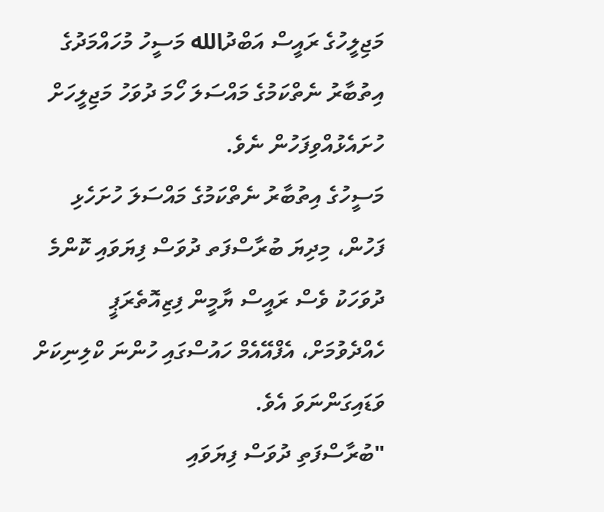މަޖިލީހުގެ ރައީސް އަބްދުالله މަސީހު މުހައްމަދުގެ އިތުބާރު ނެތްކަމުގެ މައްސަލަ ހޯމަ ދުވަހު މަޖިލީހަށް ހުށައެޅުއްވިފަހުން ނެވެ.
މަސީހުގެ އިތުބާރު ނެތްކަމުގެ މައްސަލަ ހުށަހެޅި ފަހުން، މިދިޔަ ބުރާސްފަތ ދުވަސް ފިޔަވައި ކޮންމެ ދުވަހަކު ވެސް ރައީސް ޔާމީން ފިޒިއޮތެރަޕީ ހެއްދެވުމަށް، އެފްއޭއެމް ހައުސްގައި ހުންނަ ކްލިނިކަށް ވަޑައިގަންނަވަ އެވެ.
"ބުރާސްފަތި ދުވަސް ފިޔަވައި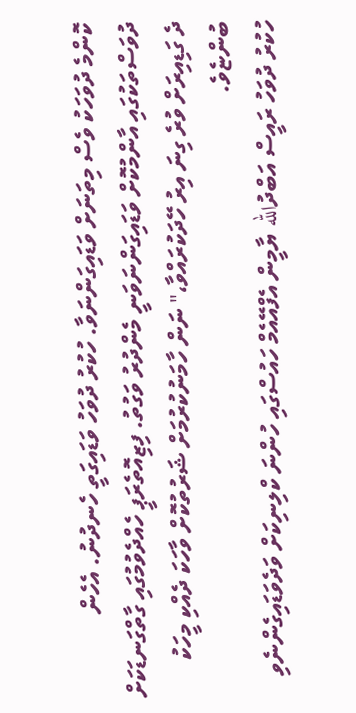ކޮންމެ ދުވަހަކު ވެސް މިތަނަށް ވަޑައިގަންނަވާ. ހުކުރު ދުވަހު ވަޑައިގަތީ ހެނދުނު. އެހެން ދުވަސްތަކުގައި އާންމުކޮށް ވަޑައިގަންނަވަނީ މެންދުރު ވަގުތު. ފިޒިއޮތެރަޕީ ހެއްދެވުމުގައި ގާތްގަނޑަކަށް ދެ ގަޑިއިރަށް ވުރެ ގިނަ އިރު ހޭދަކުރައްވާ،" ނަން ހާމަނުކުރުމަށް ޝަރުތުކޮށް ވާހަކަ ދެއްކި މީހަކު ބުންޏެވެ.
ހުކުރު ދުވަހު ރައީސް އަބްދުالله ޔާމީން އެފްއޭއެމް ހައުސްގައި ހުންނަ ކްލިނިކަށް ވަދެވަޑައިގެންނެވި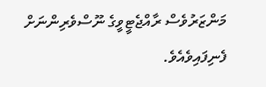މަންޒަރުވެސް ރާއްޖެޓީވީގެ ނޫސްވެރިންނަށް ފެނިފައިވެއެވެ.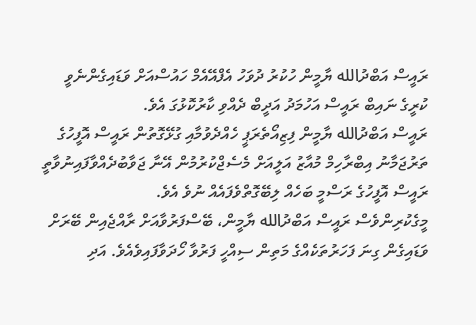ރައީސް އަބްދުالله ޔާމީން ހުކުރު ދުވަހު އެފްއޭއެމް ހައުސްއަށް ވަޑައިގެންނެވީ ކުރީގެ ނައިބް ރައީސް އަހުމަދު އަދީބް ދެއްވި ކާރުކޮޅުގަ އެވެ.
ރައީސް އަބްދުالله ޔާމީން ފިޒިއޯތެރަޕީ ހެއްދެވުމާއި ގުޅޭގޮތުން ރައީސް އޮފީހުގެ ތަރުޖަމާނު އިބްރާހިމް މުއާޒު އަލީއަށް މެސެޖްކުރުމުން އޭނާ ޖަވާބުދެއްވާފައިނުވާތީ ރައީސް އޮފީހުގެ ރަސްމީ ބަހެއް ލިބޭގޮތްވެފައެއް ނުވެ އެވެ.
މީގެކުރިންވެސް ރައީސް އަބްދުالله ޔާމީން، ބޭސްފަރުވާއަށް ރާއްޖެއިން ބޭރަށް ވަޑައިގެން ގިނަ ފަހަރުތަކެއްގެ މަތިން ސިއްހީ ފަރުވާ ހޯދަވާފައިވެއެވެ. އަދި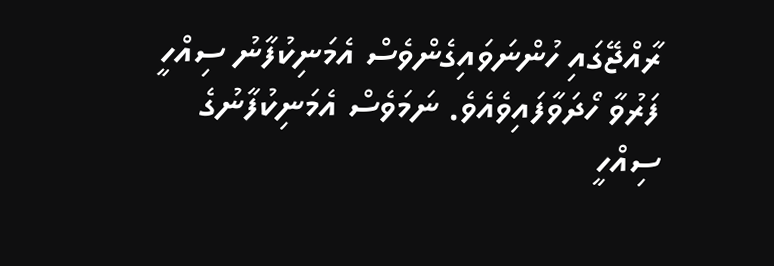ރާއްޖޭގައި ހުންނަވައިގެންވެސް އެމަނިކުފާނު ސިއްހީ ފަރުވާ ހޯދަވާފައިވެއެވެ. ނަމަވެސް އެމަނިކުފާނުގެ ސިއްހީ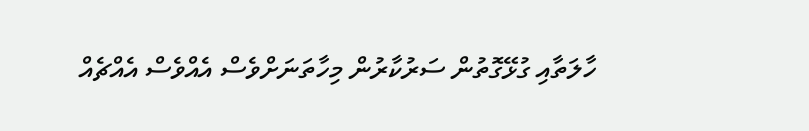ހާލަތާއި ގުޅޭގޮތުން ސަރުކާރުން މިހާތަނަށްވެސް އެއްވެސް އެއްޗެއް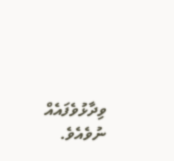ވިދާޅުވެފައެއް ނުވެއެވެ.